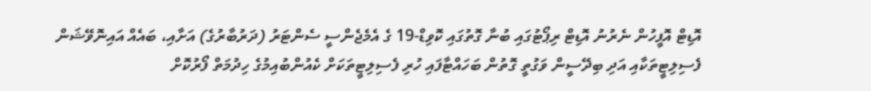އޮޑިޓް އޮފީހުން ނެރުނު އޮޑިޓް ރިޕޯޓުގައި ބުނާ ގޮތުގައި ކޮވިޑް-19 ގެ އެމެޖެންސީ ސެންޓަރު (ދަރުބާރުގެ) އަށާއި، ބައެއް އައިނޮވޭޝަން ފެސިލިޓީތަކާއި އަދި ބިދޭސީން ވަގުތީ ގޮތުން ބަހައްޓާފައި ހުރި ފެސިލިޓީތަކަށް ކެއުންބުއިމުގެ ހިދުމަތް ފޯރުކޮށް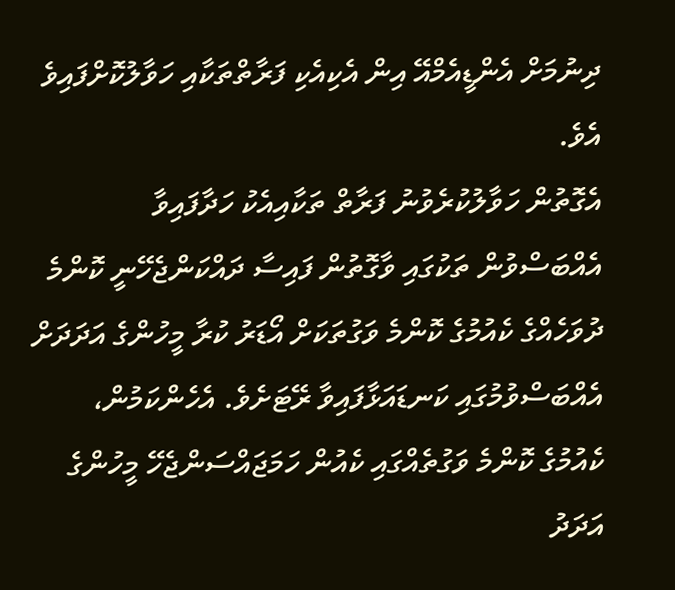ދިނުމަށް އެންޑީއެމްއޭ އިން އެކިއެކި ފަރާތްތަކާއި ހަވާލުކޮށްފައިވެ އެވެ.
އެގޮތުން ހަވާލުކުރެވުނު ފަރާތް ތަކާއިއެކު ހަދާފައިވާ އެއްބަސްވުން ތަކުގައި ވާގޮތުން ފައިސާ ދައްކަންޖެހޭނީ ކޮންމެ ދުވަހެއްގެ ކެއުމުގެ ކޮންމެ ވަގުތަކަށް އޯޑަރު ކުރާ މީހުންގެ އަދަދަށް އެއްބަސްވުމުގައި ކަނޑައަޅާފައިވާ ރޭޓަށެވެ. އެހެންކަމުން، ކެއުމުގެ ކޮންމެ ވަގުތެއްގައި ކެއުން ހަމަޖައްސަންޖެހޭ މީހުންގެ އަދަދު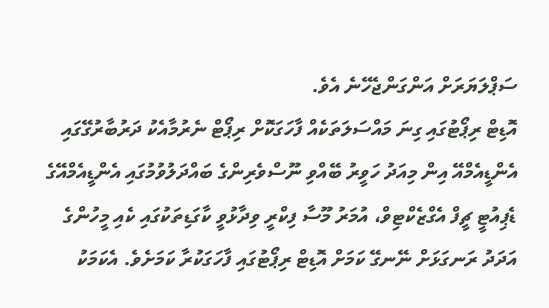ސަޕްލަޔަރަށް އަންގަންޖެހޭނެ އެވެ.
އޮޑިޓް ރިޕޯޓުގައި ގިނަ މައްސަލަތަކެއް ފާހަގަކޮށް ރިޕޯޓް ނެރުމާއެކު ދަރުބާރުގޭގައި އެންޑީއެމްއޭ އިން މިއަދު ހަވީރު ބޭއްވި ނޫސްވެރިންގެ ބައްދަލުވުމުގައި އެންޑީއެމްއޭގެ ޑެޕިއުޓީ ޗީފް އެގްޒެކްޓިވް، އުމަރު މޫސާ ފިކްރީ ވިދާޅުވީ ކާގަޑިތަކުގައި ކެއި މީހުންގެ އަދަދު ރަނގަޅަށް ނޭނގޭ ކަމަށް އޮޑިޓް ރިޕޯޓުގައި ފާހަގަކުރާ ކަމަށެވެ. އެކަމަކު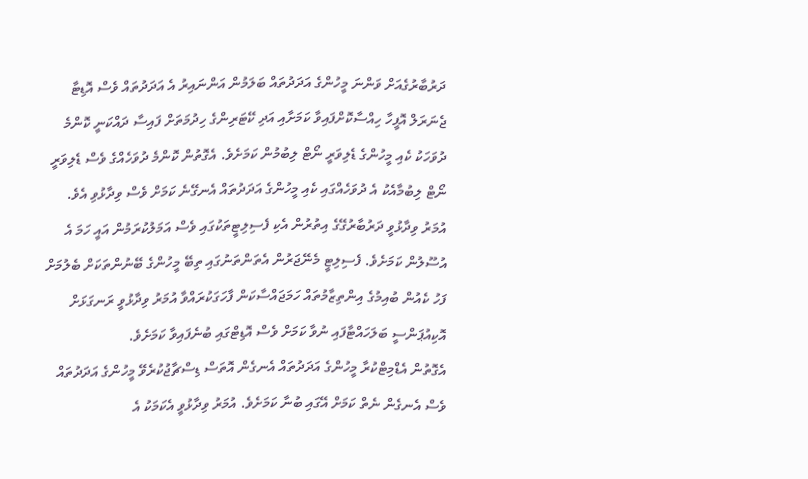ދަރުބާރުގެއަށް ވަންނަ މީހުންގެ އަދަދުތައް ބަލަމުން އަންނައިރު އެ އަދަދުތައް ވެސް އޮޑިޓާ ޖެނަރަލް އޮފީހާ ހިއްސާކޮށްފައިވާ ކަމަށާއި އަދި ކޭޓަރިންގެ ހިދުމަތަށް ފައިސާ ދައްކަނީ ކޮންމެ ދުވަހަކު ކެއި މީހުންގެ ޑެލިވަރީ ނޯޓް ލިބުމުން ކަމަށެވެ. އެގޮތުން ކޮންމެ ދުވަހެއްގެ ވެސް ޑެލިވަރީ ނޯޓް ލިބުމާއެކު އެ ދުވަހެއްގައި ކެއި މީހުންގެ އަދަދުތައް އެނގޭނެ ކަމަށް ވެސް ވިދާޅުވި އެވެ.
އުމަރު ވިދާޅުވީ ދަރުބާރުގޭގެ އިތުރުން އެކި ފެސިލިޓީތަކުގައި ވެސް އަމަލުކުރަމުން އައީ ހަމަ އެ އުސޫލުން ކަމަށެވެ. ފެސިލިޓީ މެނޭޖަރުން އެތަންތަނުގައި ތިބޭ މީހުންގެ ބޭނުންތަކަށް ބެލުމަށް ފަހު ކެއުން ބުއިމުގެ އިންތިޒާމުތައް ހަމަޖައްސާކަން ފާހަގަކުރައްވާ އުމަރު ވިދާޅުވީ ރަނގަޅަށް އޮކިއުޕަންސީ ބަލަހައްޓާފައި ނުވާ ކަމަށް ވެސް އޮޑިޓްގައި ބުނެފައިވާ ކަމަށެވެ.
އެގޮތުން އެޑްމިޓްކުރާ މީހުންގެ އަދަދުތައް އެނގެން އޮތަސް ޑިސްޗާޖުކުރެވޭ މީހުންގެ އަދަދުތައް ވެސް އެނގެން ނެތް ކަމަށް އޭގައި ބުނާ ކަމަށެވެ. އުމަރު ވިދާޅުވީ އެކަމަކު އެ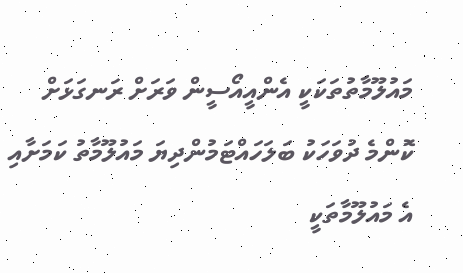މައުލޫމާތުތަކަކީ އެންއީއޯސީން ވަރަށް ރަނގަޅަށް ކޮންމެ ދުވަހަކު ބަލަހައްޓަމުންދިޔަ މައުލޫމާތު ކަމަށާއި އެ މައުލޫމާތަކީ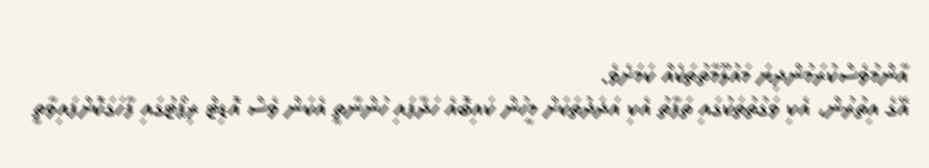އާންމުވެސްކުރަމުންދިޔަ މައުލޫމާތުތަކެއް ކަމަށެވެ.
އޭގެ އިތުރުން، އެކި ވަގުތުތަކުގައި ތަފާތު އެކި އަދަދުތަކަށް މީހުން ކައިބޮއެ ހަދާފައި ހުންނާތީ އެކަން ވެސް އޮޑިޓް ރިޕޯޓުގައި ފާހަގަކޮށްފައިވާތީ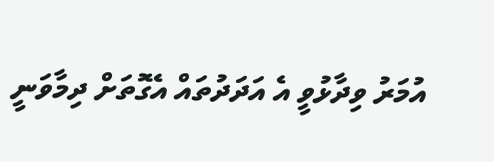އުމަރު ވިދާޅުވީ އެ އަދަދުތައް އެގޮތަށް ދިމާވަނީ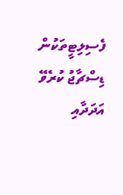ފެސިލިޓީތަކުން ޑިސްޗާޖު ކުރެވޭ އަދަދާއި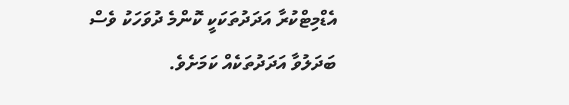އެޑްމިޓްކުރާ އަދަދުތަކަކީ ކޮންމެ ދުވަހަކު ވެސް ބަދަލުވާ އަދަދުތަކެއް ކަމަށެވެ.